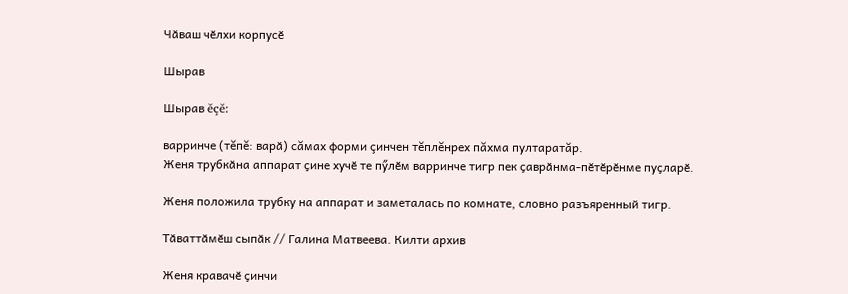Чӑваш чӗлхи корпусӗ

Шырав

Шырав ĕçĕ:

варринче (тĕпĕ: варӑ) сăмах форми çинчен тĕплĕнрех пăхма пултаратăр.
Женя трубкӑна аппарат ҫине хучӗ те пӳлӗм варринче тигр пек ҫаврӑнма-пӗтӗрӗнме пуҫларӗ.

Женя положила трубку на аппарат и заметалась по комнате, словно разъяренный тигр.

Тӑваттӑмӗш сыпӑк // Галина Матвеева. Килти архив

Женя кравачӗ ҫинчи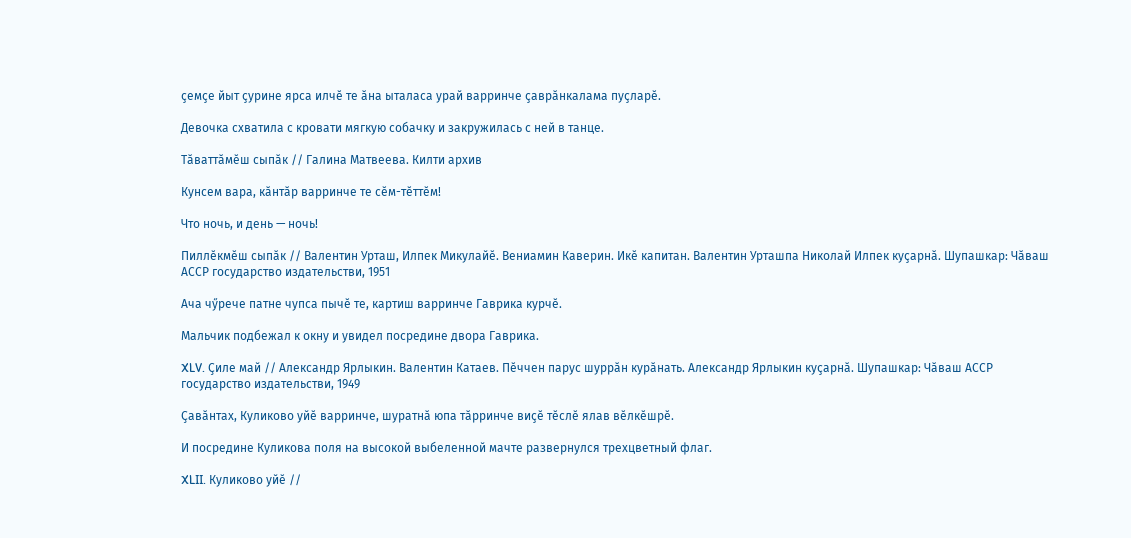ҫемҫе йыт ҫурине ярса илчӗ те ӑна ыталаса урай варринче ҫаврӑнкалама пуҫларӗ.

Девочка схватила с кровати мягкую собачку и закружилась с ней в танце.

Тӑваттӑмӗш сыпӑк // Галина Матвеева. Килти архив

Кунсем вара, кӑнтӑр варринче те сӗм-тӗттӗм!

Что ночь, и день — ночь!

Пиллӗкмӗш сыпӑк // Валентин Урташ, Илпек Микулайӗ. Вениамин Каверин. Икӗ капитан. Валентин Урташпа Николай Илпек куҫарнӑ. Шупашкар: Чӑваш АССР государство издательстви, 1951

Ача чӳрече патне чупса пычӗ те, картиш варринче Гаврика курчӗ.

Мальчик подбежал к окну и увидел посредине двора Гаврика.

XLV. Ҫиле май // Александр Ярлыкин. Валентин Катаев. Пӗччен парус шуррӑн курӑнать. Александр Ярлыкин куҫарнӑ. Шупашкар: Чӑваш АССР государство издательстви, 1949

Ҫавӑнтах, Куликово уйӗ варринче, шуратнӑ юпа тӑрринче виҫӗ тӗслӗ ялав вӗлкӗшрӗ.

И посредине Куликова поля на высокой выбеленной мачте развернулся трехцветный флаг.

XLII. Куликово уйӗ //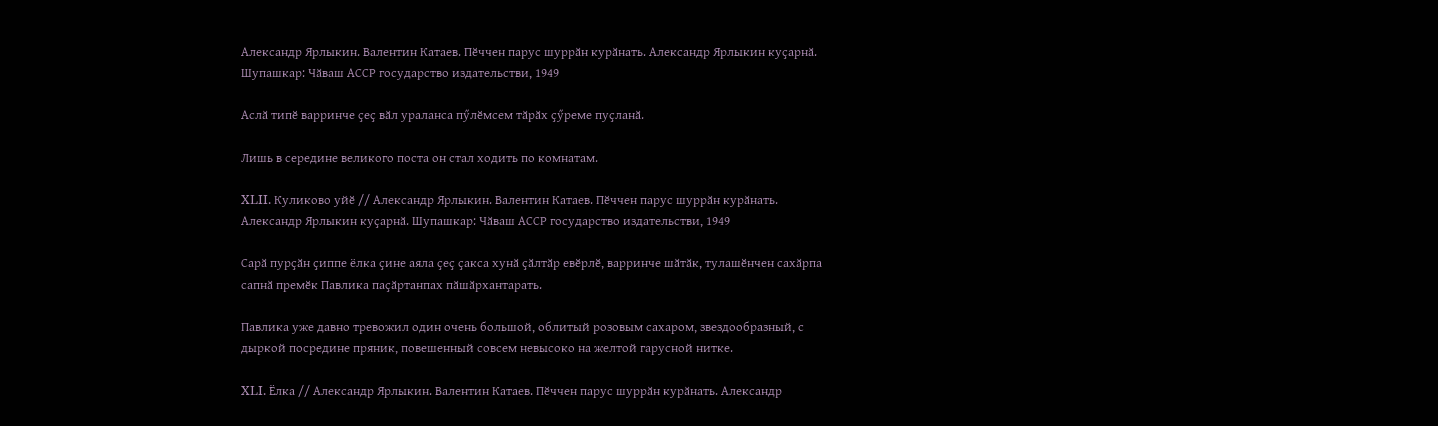Александр Ярлыкин. Валентин Катаев. Пӗччен парус шуррӑн курӑнать. Александр Ярлыкин куҫарнӑ. Шупашкар: Чӑваш АССР государство издательстви, 1949

Аслӑ типӗ варринче ҫеҫ вӑл ураланса пӳлӗмсем тӑрӑх ҫӳреме пуҫланӑ.

Лишь в середине великого поста он стал ходить по комнатам.

XLII. Куликово уйӗ // Александр Ярлыкин. Валентин Катаев. Пӗччен парус шуррӑн курӑнать. Александр Ярлыкин куҫарнӑ. Шупашкар: Чӑваш АССР государство издательстви, 1949

Сарӑ пурҫӑн ҫиппе ёлка ҫине аяла ҫеҫ ҫакса хунӑ ҫӑлтӑр евӗрлӗ, варринче шӑтӑк, тулашӗнчен сахӑрпа сапнӑ премӗк Павлика паҫӑртанпах пӑшӑрхантарать.

Павлика уже давно тревожил один очень большой, облитый розовым сахаром, звездообразный, с дыркой посредине пряник, повешенный совсем невысоко на желтой гарусной нитке.

XLI. Ёлка // Александр Ярлыкин. Валентин Катаев. Пӗччен парус шуррӑн курӑнать. Александр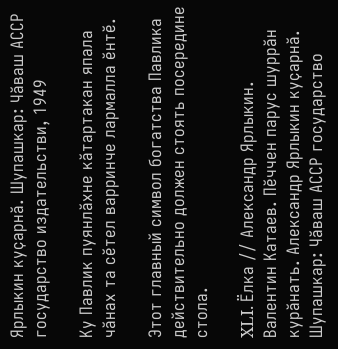Ярлыкин куҫарнӑ. Шупашкар: Чӑваш АССР государство издательстви, 1949

Ку Павлик пуянлӑхне кӑтартакан япала чӑнах та сӗтел варринче лармалла ӗнтӗ.

Этот главный символ богатства Павлика действительно должен стоять посередине стола.

XLI. Ёлка // Александр Ярлыкин. Валентин Катаев. Пӗччен парус шуррӑн курӑнать. Александр Ярлыкин куҫарнӑ. Шупашкар: Чӑваш АССР государство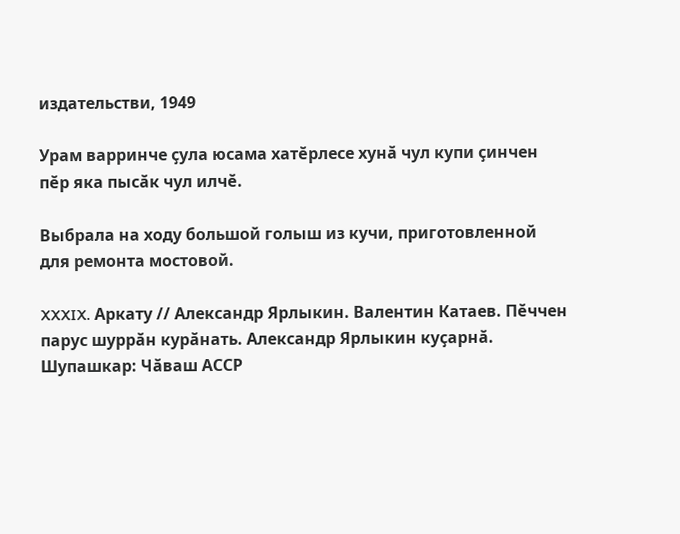издательстви, 1949

Урам варринче ҫула юсама хатӗрлесе хунӑ чул купи ҫинчен пӗр яка пысӑк чул илчӗ.

Выбрала на ходу большой голыш из кучи, приготовленной для ремонта мостовой.

XXXIX. Аркату // Александр Ярлыкин. Валентин Катаев. Пӗччен парус шуррӑн курӑнать. Александр Ярлыкин куҫарнӑ. Шупашкар: Чӑваш АССР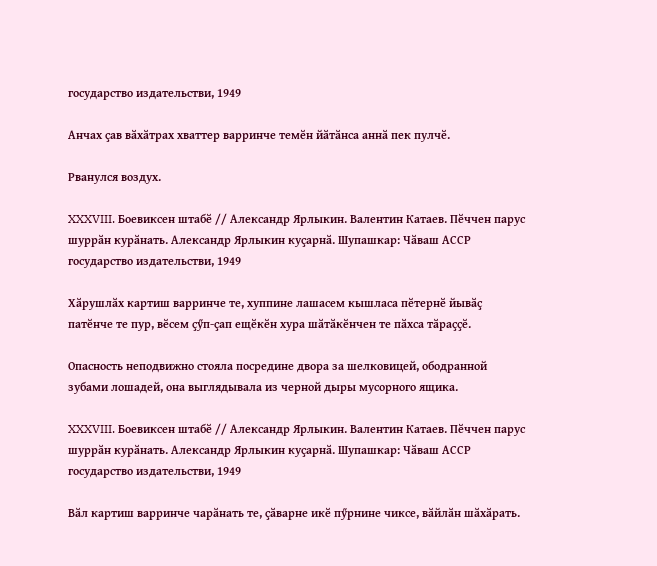государство издательстви, 1949

Анчах ҫав вӑхӑтрах хваттер варринче темӗн йӑтӑнса аннӑ пек пулчӗ.

Рванулся воздух.

XXXVIII. Боевиксен штабӗ // Александр Ярлыкин. Валентин Катаев. Пӗччен парус шуррӑн курӑнать. Александр Ярлыкин куҫарнӑ. Шупашкар: Чӑваш АССР государство издательстви, 1949

Хӑрушлӑх картиш варринче те, хуппине лашасем кышласа пӗтернӗ йывӑҫ патӗнче те пур, вӗсем ҫӳп-ҫап ещӗкӗн хура шӑтӑкӗнчен те пӑхса тӑраҫҫӗ.

Опасность неподвижно стояла посредине двора за шелковицей, ободранной зубами лошадей, она выглядывала из черной дыры мусорного ящика.

XXXVIII. Боевиксен штабӗ // Александр Ярлыкин. Валентин Катаев. Пӗччен парус шуррӑн курӑнать. Александр Ярлыкин куҫарнӑ. Шупашкар: Чӑваш АССР государство издательстви, 1949

Вӑл картиш варринче чарӑнать те, ҫӑварне икӗ пӳрнине чиксе, вӑйлӑн шӑхӑрать.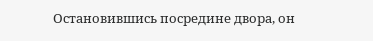Остановившись посредине двора, он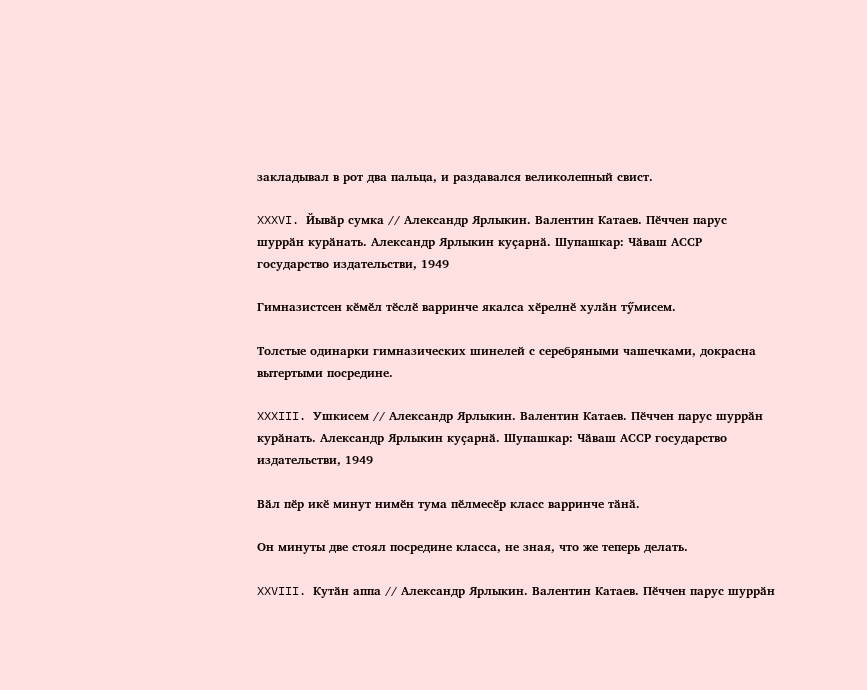закладывал в рот два пальца, и раздавался великолепный свист.

XXXVI. Йывӑр сумка // Александр Ярлыкин. Валентин Катаев. Пӗччен парус шуррӑн курӑнать. Александр Ярлыкин куҫарнӑ. Шупашкар: Чӑваш АССР государство издательстви, 1949

Гимназистсен кӗмӗл тӗслӗ варринче якалса хӗрелнӗ хулӑн тӳмисем.

Толстые одинарки гимназических шинелей с серебряными чашечками, докрасна вытертыми посредине.

XXXIII. Ушкисем // Александр Ярлыкин. Валентин Катаев. Пӗччен парус шуррӑн курӑнать. Александр Ярлыкин куҫарнӑ. Шупашкар: Чӑваш АССР государство издательстви, 1949

Вӑл пӗр икӗ минут нимӗн тума пӗлмесӗр класс варринче тӑнӑ.

Он минуты две стоял посредине класса, не зная, что же теперь делать.

XXVIII. Кутӑн аппа // Александр Ярлыкин. Валентин Катаев. Пӗччен парус шуррӑн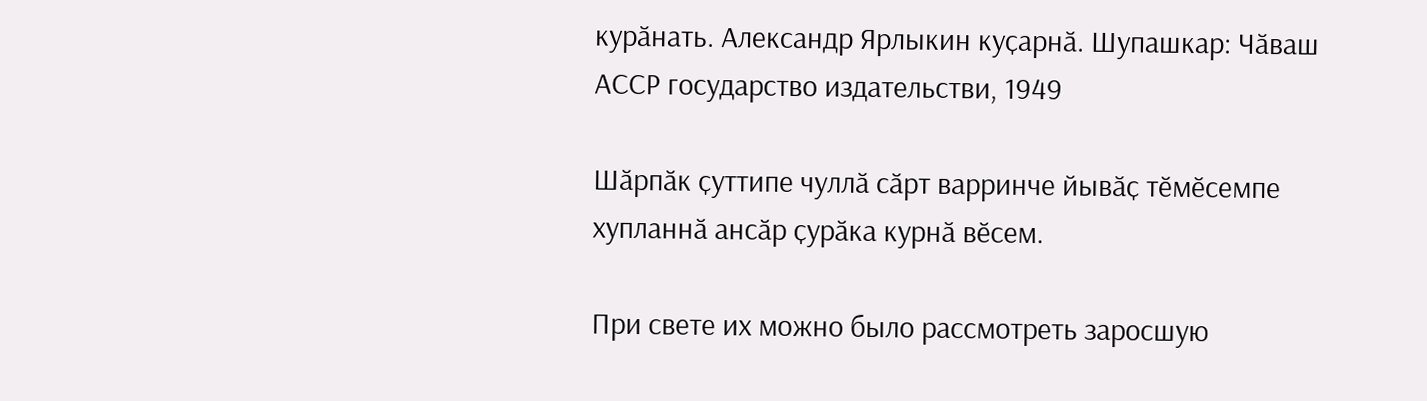курӑнать. Александр Ярлыкин куҫарнӑ. Шупашкар: Чӑваш АССР государство издательстви, 1949

Шӑрпӑк ҫуттипе чуллӑ сӑрт варринче йывӑҫ тӗмӗсемпе хупланнӑ ансӑр ҫурӑка курнӑ вӗсем.

При свете их можно было рассмотреть заросшую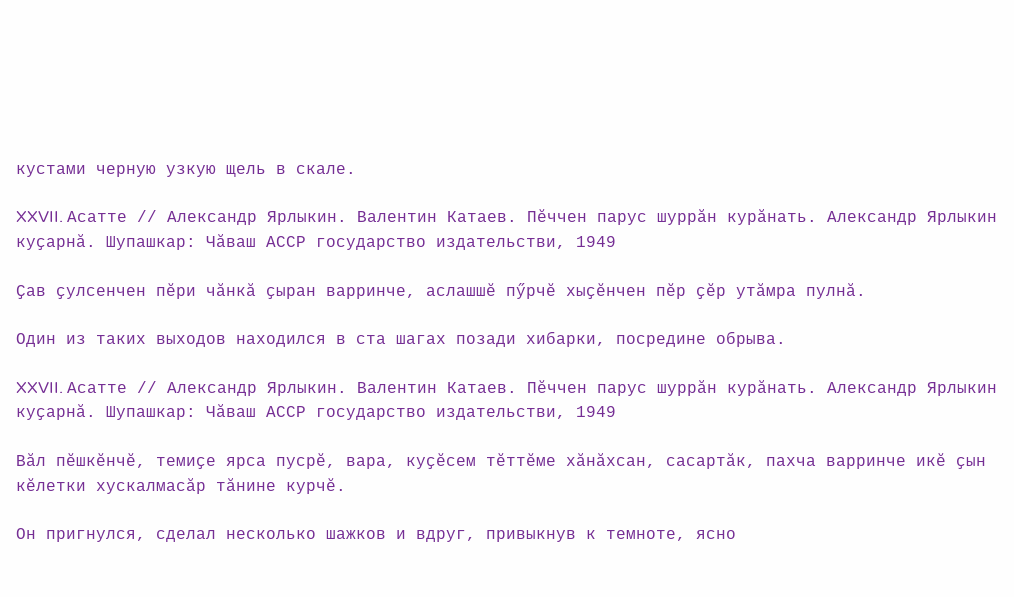кустами черную узкую щель в скале.

XXVII. Асатте // Александр Ярлыкин. Валентин Катаев. Пӗччен парус шуррӑн курӑнать. Александр Ярлыкин куҫарнӑ. Шупашкар: Чӑваш АССР государство издательстви, 1949

Ҫав ҫулсенчен пӗри чӑнкӑ ҫыран варринче, аслашшӗ пӳрчӗ хыҫӗнчен пӗр ҫӗр утӑмра пулнӑ.

Один из таких выходов находился в ста шагах позади хибарки, посредине обрыва.

XXVII. Асатте // Александр Ярлыкин. Валентин Катаев. Пӗччен парус шуррӑн курӑнать. Александр Ярлыкин куҫарнӑ. Шупашкар: Чӑваш АССР государство издательстви, 1949

Вӑл пӗшкӗнчӗ, темиҫе ярса пусрӗ, вара, куҫӗсем тӗттӗме хӑнӑхсан, сасартӑк, пахча варринче икӗ ҫын кӗлетки хускалмасӑр тӑнине курчӗ.

Он пригнулся, сделал несколько шажков и вдруг, привыкнув к темноте, ясно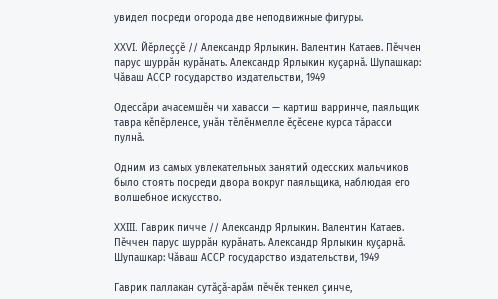увидел посреди огорода две неподвижные фигуры.

XXVI. Йӗрлеҫҫӗ // Александр Ярлыкин. Валентин Катаев. Пӗччен парус шуррӑн курӑнать. Александр Ярлыкин куҫарнӑ. Шупашкар: Чӑваш АССР государство издательстви, 1949

Одессӑри ачасемшӗн чи хавасси — картиш варринче, паяльщик тавра кӗпӗрленсе, унӑн тӗлӗнмелле ӗҫӗсене курса тӑрасси пулнӑ.

Одним из самых увлекательных занятий одесских мальчиков было стоять посреди двора вокруг паяльщика, наблюдая его волшебное искусство.

XXIII. Гаврик пичче // Александр Ярлыкин. Валентин Катаев. Пӗччен парус шуррӑн курӑнать. Александр Ярлыкин куҫарнӑ. Шупашкар: Чӑваш АССР государство издательстви, 1949

Гаврик паллакан сутӑҫӑ-арӑм пӗчӗк тенкел ҫинче,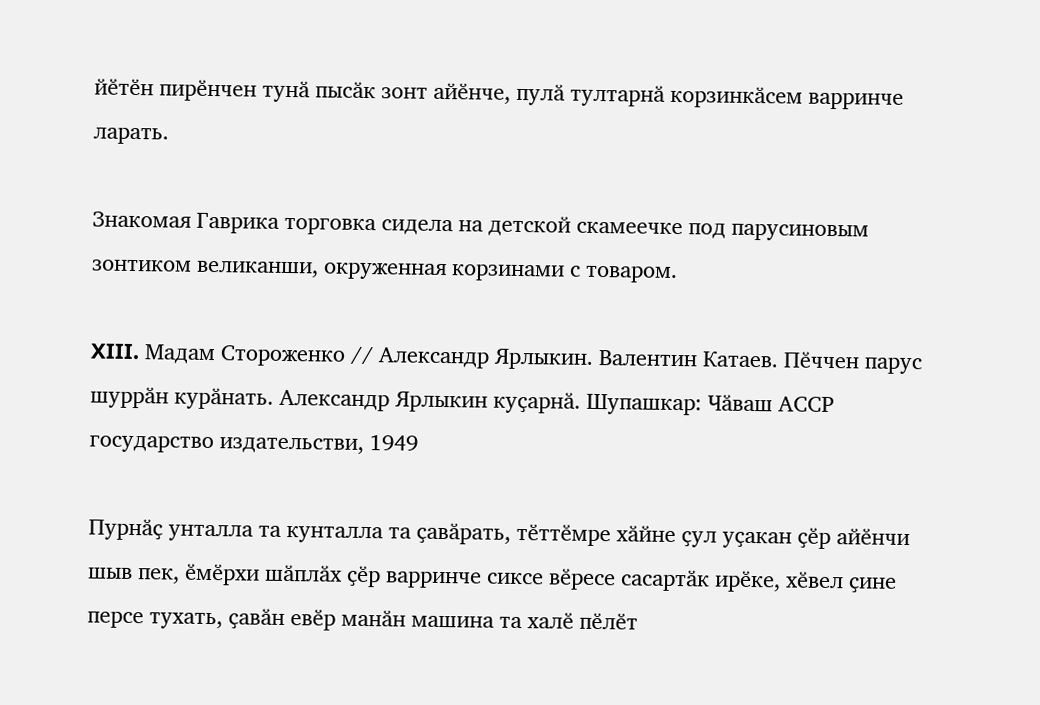йӗтӗн пирӗнчен тунӑ пысӑк зонт айӗнче, пулӑ тултарнӑ корзинкӑсем варринче ларать.

Знакомая Гаврика торговка сидела на детской скамеечке под парусиновым зонтиком великанши, окруженная корзинами с товаром.

XIII. Мадам Стороженко // Александр Ярлыкин. Валентин Катаев. Пӗччен парус шуррӑн курӑнать. Александр Ярлыкин куҫарнӑ. Шупашкар: Чӑваш АССР государство издательстви, 1949

Пурнӑҫ унталла та кунталла та ҫавӑрать, тӗттӗмре хӑйне ҫул уҫакан ҫӗр айӗнчи шыв пек, ӗмӗрхи шӑплӑх ҫӗр варринче сиксе вӗресе сасартӑк ирӗке, хӗвел ҫине персе тухать, ҫавӑн евӗр манӑн машина та халӗ пӗлӗт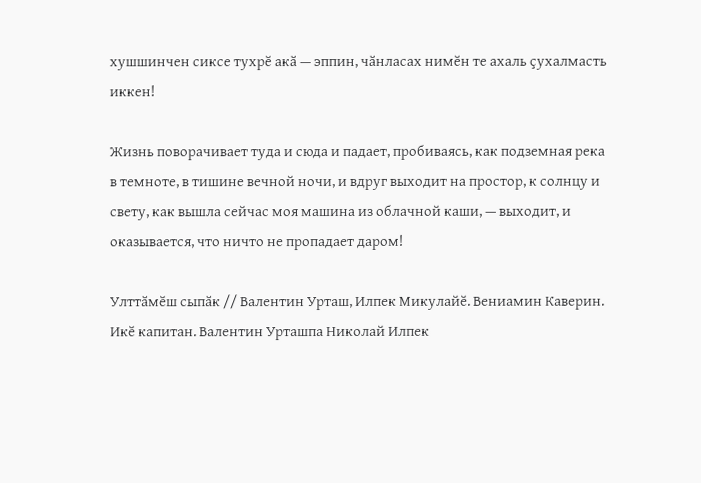хушшинчен сиксе тухрӗ акӑ — эппин, чӑнласах нимӗн те ахаль ҫухалмасть иккен!

Жизнь поворачивает туда и сюда и падает, пробиваясь, как подземная река в темноте, в тишине вечной ночи, и вдруг выходит на простор, к солнцу и свету, как вышла сейчас моя машина из облачной каши, — выходит, и оказывается, что ничто не пропадает даром!

Улттӑмӗш сыпӑк // Валентин Урташ, Илпек Микулайӗ. Вениамин Каверин. Икӗ капитан. Валентин Урташпа Николай Илпек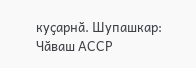куҫарнӑ. Шупашкар: Чӑваш АССР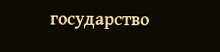государство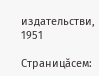издательстви, 1951

Страницăсем: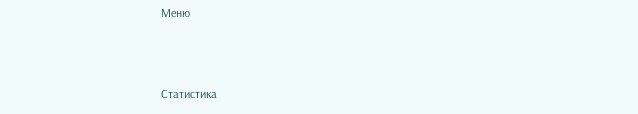Меню



Статистика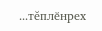...тĕплӗнрех